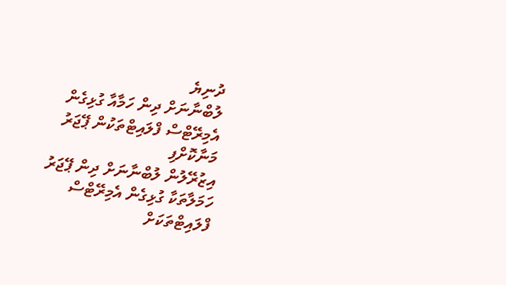ދުނިޔެ
ލުބްނާނަށް ދިން ހަމާއާ ގުޅިގެން އެމިރޭޓްސް ފްލައިޓްތަކުން ޕޭޖަރު މަނާކޮށްފި
އިޒުރޭލުން ލުބްނާނަށް ދިން ޕޭޖަރު ހަމަލާތަކާ ގުޅިގެން އެމިރޭޓްސް ފްލައިޓްތަކަށް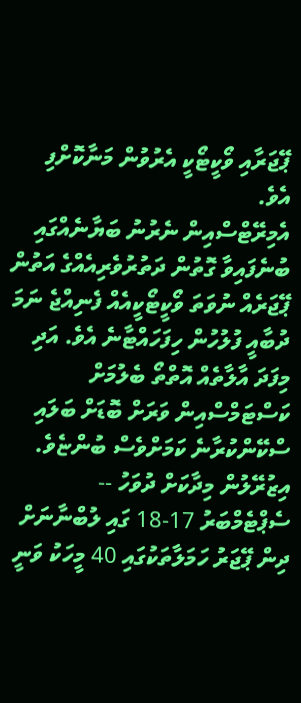ޕޭޖަރާއި ވޯކީޓޯކީ އެރުވުން މަނާކޮށްފި އެވެ.
އެމިރޭޓްސްއިން ނެރުނު ބަޔާނެއްގައި ބުނެފައިވާ ގޮތުން ދަތުރުވެރިއެއްގެ އަތުން ޕޭޖަރެއް ނުވަތަ ވޯކީޓޯކީއެއް ފެނިއްޖެ ނަމަ ދުބާއީ ފުލުހުން ހިފަހައްޓާނެ އެވެ. އަދި މިފަދަ އާލާތެއް އޮތްތޯ ބެލުމަށް ކަސްޓަމްސްއިން ވަރަށް ބޮޑަށް ބަލައި ސްކޭންކުރާނެ ކަމަށްވެސް ބުންޏެވެ.
އިޒުރޭލުން މިދާކަށް ދުވަހު -- ސެޕްޓެމްބަރު 17-18 ގައި ލުބްނާނަށް ދިން ޕޭޖަރު ހަމަލާތަކުގައި 40 މީހަކު ވަނީ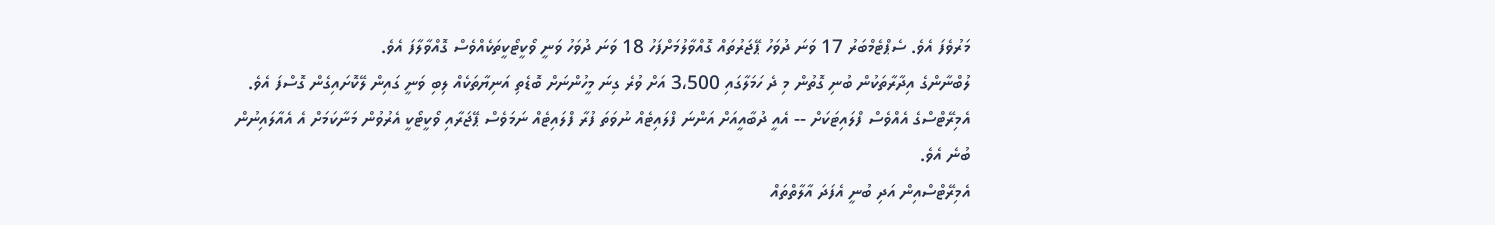މަރުވެފަ އެވެ. ސެޕްޓެމްބަރު 17 ވަނަ ދުވަހު ޕޭޖަރުތައް ގޮއްވާލުމަށްފަހު 18 ވަނަ ދުވަހު ވަނީ ވޯކީޓޯކީތަކެއްވެސް ގޮއްވާލާފަ އެވެ.
ލުބްނާންގެ އިދާރާތަކުން ބުނި ގޮތުން މި ދެ ހަމަލާގައި 3،500 އަށް ވުރެ ގިނަ މީހުންނަށް ބޮޑެތި އަނިޔާތަކެއް ލިބި ވަނީ ގައިން ލޭކޮށައިގެން ގޮސްފަ އެވެ.
އެމިރޭޓްސްގެ އެއްވެސް ފްލައިޓަކަށް -- އެއީ ދުބާއީއަށް އަންނަ ފްލައިޓެއް ނުވަތަ ފުރާ ފްލައިޓެއް ނަމަވެސް ޕޭޖަރާއި ވޯކީޓޯކީ އެރުވުން މަނާކަމަށް އެ އެއާލައިނުން ބުނެ އެވެ.
އެމިރޭޓްސްއިން އަދި ބުނީ އެފަދަ އާލާތްތައް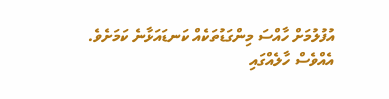އުފުލުމަށް ހާއްސަ މިންގަޑުތަކެއް ކަނޑައަޅާނެ ކަމަށެވެ. އެއްވެސް ހާލެއްގައި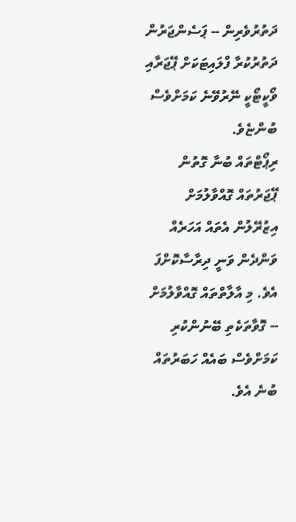ދަތުރުވެރިން -- ޕަސެންޖަރުން ދަތުރުކުރާ ފްލައިޓަކަށް ޕޭޖަރާއި ވޯކީޓޯކީ ނޭރުވޭނެ ކަމަށްވެސް ބުންޏެވެ.
ރިޕޯޓްތައް ބުނާ ގޮތުން ޕޭޖަރުތައް ގޮއްވާލުމަށް އިޒުރޭލުން އެތައް އަހަރެއް ވަންދެން ވަނީ ދިރާސާކޮށްފަ އެވެ. މި އާލާތްތައް ގޮއްވާލުމަށް -- ގޮވާތަކެތި ބޭނުންކުރި ކަމަށްވެސް ބައެއް ހަބަރުތައް ބުނެ އެވެ.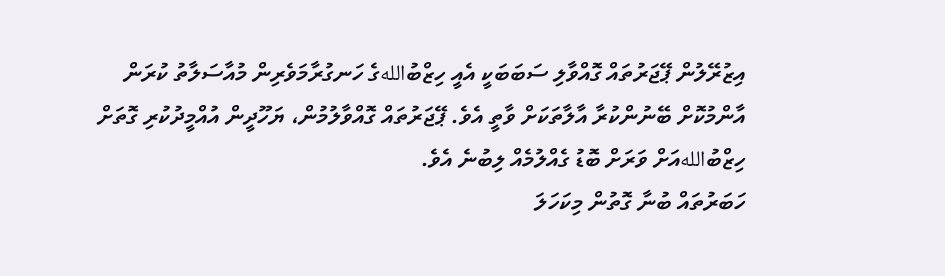އިޒުރޭލުން ޕޭޖަރުތައް ގޮއްވާލި ސަބަބަކީ އެއީ ހިޒްބުاللهގެ ހަނގުރާމަވެރިން މުއާސަލާތު ކުރަން އާންމުކޮށް ބޭނުންކުރާ އާލާތަކަށް ވާތީ އެވެ. ޕޭޖަރުތައް ގޮއްވާލުމުން، ޔަހޫދީން އުއްމީދުކުރި ގޮތަށް ހިޒްބުاللهއަށް ވަރަށް ބޮޑު ގެއްލުމެއް ލިބުނެ އެވެ.
ހަބަރުތައް ބުނާ ގޮތުން މިކަހަލަ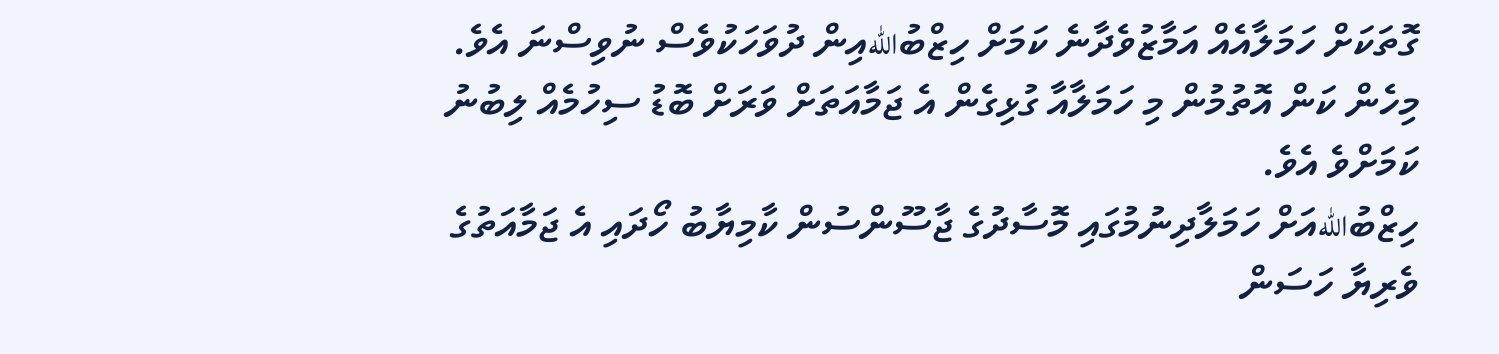ގޮތަކަށް ހަމަލާއެއް އަމާޒުވެދާނެ ކަމަށް ހިޒްބުاللهއިން ދުވަހަކުވެސް ނުވިސްނަ އެވެ. މިހެން ކަން އޮތުމުން މި ހަމަލާއާ ގުޅިގެން އެ ޖަމާއަތަށް ވަރަށް ބޮޑު ސިހުމެއް ލިބުނު ކަމަށްވެ އެވެ.
ހިޒްބުاللهއަށް ހަމަލާދިނުމުގައި މޮސާދުގެ ޖާސޫންސުން ކާމިޔާބު ހޯދައި އެ ޖަމާއަތުގެ ވެރިޔާ ހަސަން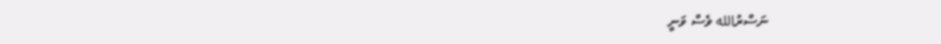ނަސްރުالله ވެސް ވަނީ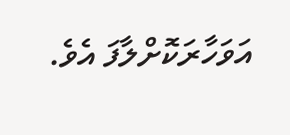އަވަހާރަކޮށްލާފަ އެވެ.